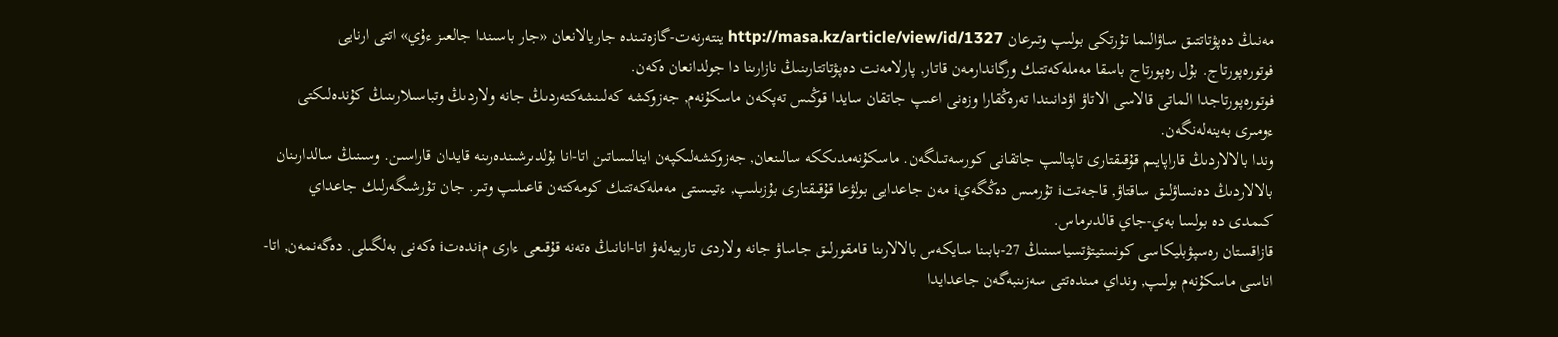مەنىڭ دەپۋتاتتىق ساۋالىما تۇرتكى بولىپ وتىرعان http://masa.kz/article/view/id/1327 ينتەرنەت-گازەتىندە جاريالانعان «جار باسىندا جالعىز ءۇي» اتتى ارنايى فوتورەپورتاج. بۇل رەپورتاج باسقا مەملەكەتتىك ورگاندارمەن قاتار, پارلامەنت دەپۋتاتتارىنىڭ نازارىنا دا جولدانعان ەكەن.
فوتورەپورتاجدا الماتى قالاسى الاتاۋ اۋدانىندا تەرەڭقارا وزەنى اعىپ جاتقان سايدا قوڭىس تەپكەن ماسكۇنەم, جەزوكشە كەلىنشەكتەردىڭ جانە ولاردىڭ وتباسىلارىنىڭ كۇندەلىكتى ءومىرى بەينەلەنگەن.
وندا بالالاردىڭ قاراپايىم قۇقىقتارى تاپتالىپ جاتقانى كورسەتىلگەن. ماسكۇنەمدىككە سالىنعان, جەزوكشەلىكپەن اينالىساتىن اتا-انا بۇلدىرشىندەرىنە قايدان قاراسىن. وسىنىڭ سالدارىنان بالالاردىڭ دەنساۋلىق ساقتاۋ, قاجەتتi تۇرمىس دەڭگەيi مەن جاعدايى بولۋعا قۇقىقتارى بۇزىلىپ, ءتيىستى مەملەكەتتىك كومەكتەن قاعىلىپ وتىر. جان تۇرشىگەرلىك جاعداي كىمدى دە بولسا بەي-جاي قالدىرماس.
قازاقستان رەسپۋبليكاسى كونستيتۋتسياسىنىڭ 27-بابىنا سايكەس بالالارىنا قامقورلىق جاساۋ جانە ولاردى تاربيەلەۋ اتا-انانىڭ ەتەنە قۇقىعى ءارى مiندەتi ەكەنى بەلگىلى. دەگەنمەن, اتا-اناسى ماسكۇنەم بولىپ, ونداي مىندەتتى سەزىنبەگەن جاعدايدا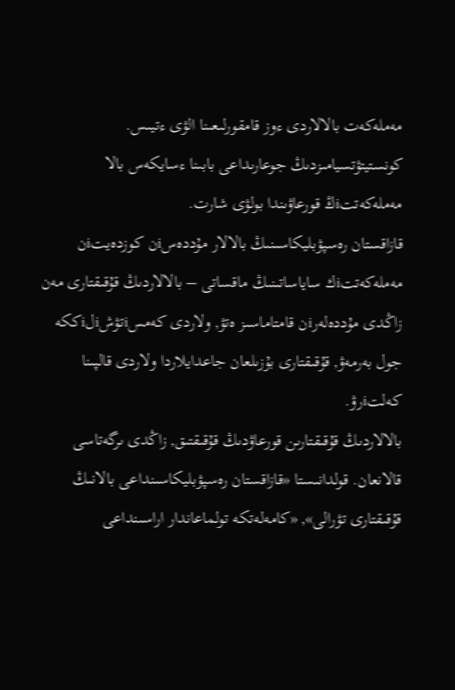مەملەكەت بالالاردى ءوز قامقورلىعىنا الۋى ءتيىس. كونستيتۋتسيامىزدىڭ جوعارىداعى بابىنا ءسايكەس بالا مەملەكەتتiڭ قورعاۋىندا بولۋى شارت.
قازاقستان رەسپۋبليكاسىنىڭ بالالار مۇددەسiن كوزدەيتiن مەملەكەتتiك ساياساتىنىڭ ماقساتى – بالالاردىڭ قۇقىقتارى مەن زاڭدى مۇددەلەرiن قامتاماسىز ەتۋ, ولاردى كەمسiتۋشiلiككە جول بەرمەۋ, قۇقىقتارى بۇزىلعان جاعدايلاردا ولاردى قالپىنا كەلتiرۋ.
بالالاردىڭ قۇقىقتارىن قورعاۋدىڭ قۇقىقتىق, زاڭدى ىرگەتاسى قالانعان. قولدانىستا «قازاقستان رەسپۋبليكاسىنداعى بالانىڭ قۇقىقتارى تۋرالى», «كامەلەتكە تولماعاندار اراسىنداعى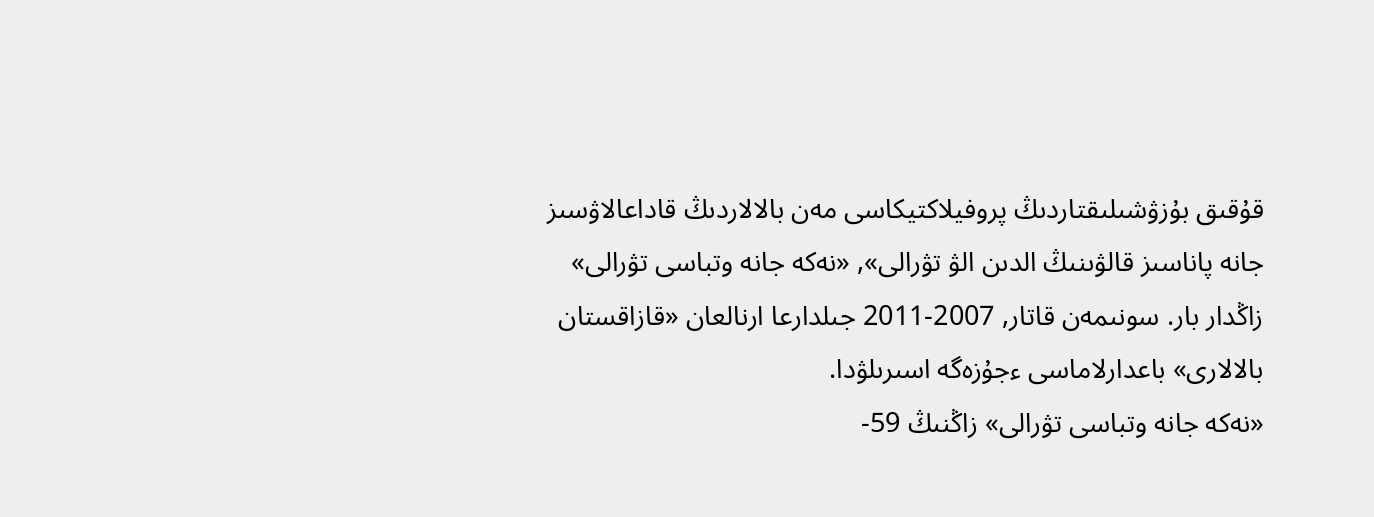قۇقىق بۇزۋشىلىقتاردىڭ پروفيلاكتيكاسى مەن بالالاردىڭ قاداعالاۋسىز جانە پاناسىز قالۋىنىڭ الدىن الۋ تۋرالى», «نەكە جانە وتباسى تۋرالى» زاڭدار بار. سونىمەن قاتار, 2007-2011 جىلدارعا ارنالعان «قازاقستان بالالارى» باعدارلاماسى ءجۇزەگە اسىرىلۋدا.
«نەكە جانە وتباسى تۋرالى» زاڭنىڭ 59-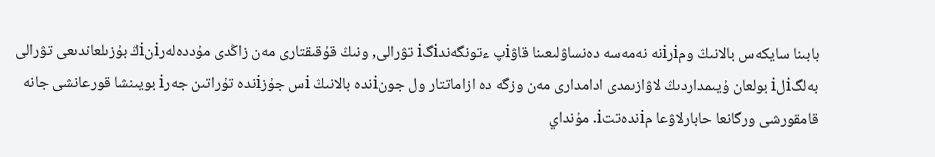بابىنا سايكەس بالانىڭ ومiرiنە نەمەسە دەنساۋلىعىنا قاۋiپ ءتونگەندiگi تۋرالى, ونىڭ قۇقىقتارى مەن زاڭدى مۇددەلەرiنiڭ بۇزىلعاندىعى تۋرالى بەلگiلi بولعان ۇيىمداردىڭ لاۋازىمدى ادامدارى مەن وزگە دە ازاماتتار ول جونiندە بالانىڭ iس جۇزiندە تۇراتىن جەرi بويىنشا قورعانشى جانە قامقورشى ورگانعا حابارلاۋعا مiندەتتi. مۇنداي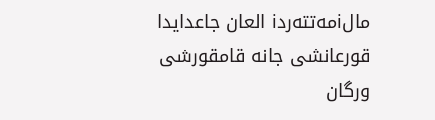مالiمەتتەردi العان جاعدايدا قورعانشى جانە قامقورشى ورگان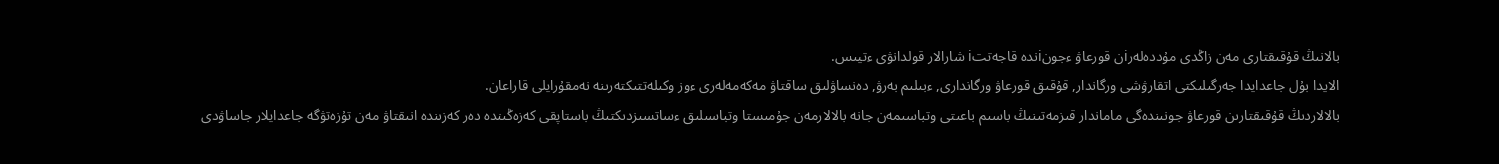بالانىڭ قۇقىقتارى مەن زاڭدى مۇددەلەرiن قورعاۋ ءجونiندە قاجەتتi شارالار قولدانۋى ءتيىس.
الايدا بۇل جاعدايدا جەرگىلىكتى اتقارۋشى ورگاندار, قۇقىق قورعاۋ ورگاندارى, ءبىلىم بەرۋ, دەنساۋلىق ساقتاۋ مەكەمەلەرى ءوز وكىلەتتىكتەرىنە نەمقۇرايلى قاراعان.
بالالاردىڭ قۇقىقتارىن قورعاۋ جونىندەگى ماماندار قىزمەتىنىڭ باسىم باعىتى وتباسىمەن جانە بالالارمەن جۇمىستا وتباسىلىق ءساتسىزدىكتىڭ باستاپقى كەزەڭىندە دەر كەزىندە انىقتاۋ مەن تۇزەتۋگە جاعدايلار جاساۋدى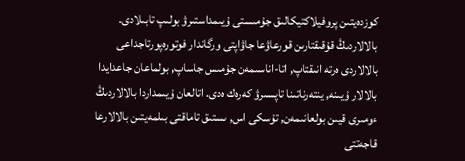كوزدەيتىن پروفيلاكتيكالىق جۇمىستى ۇيىمداستىرۋ بولىپ تابىلادى.
بالالاردىڭ قۇقىقتارىن قورعاۋعا جاۋاپتى ورگاندار فوتورەپورتاجداعى بالالاردى ەرتە انىقتاپ, اتا-اناسىمەن جۇمىس جاساپ, بولماعان جاعدايدا بالالار ۇيىنە, ينتەرناتىنا تاپسىرۋ كەرەك ەدى. اتالعان ۇيىمداردا بالالاردىڭ ءومىرى قيىن بولعانىمەن, تۇسكى اس, ىستىق تاماقتى بىلمەيتىن بالالارعا قاجەتتى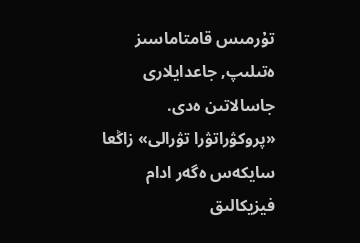تۇرمىس قامتاماسىز ەتىلىپ, جاعدايلارى جاسالاتىن ەدى.
«پروكۋراتۋرا تۋرالى» زاڭعا سايكەس ەگەر ادام فيزيكالىق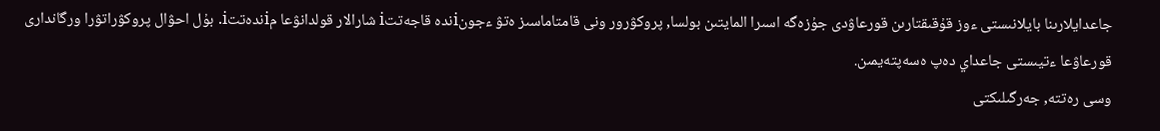جاعدايلارىنا بايلانىستى ءوز قۇقىقتارىن قورعاۋدى جۇزەگە اسىرا المايتىن بولسا, پروكۋرور ونى قامتاماسىز ەتۋ ءجونiندە قاجەتتi شارالار قولدانۋعا مiندەتتi. بۇل احۋال پروكۋراتۋرا ورگاندارى قورعاۋعا ءتيىستى جاعداي دەپ ەسەپتەيمىن.
وسى رەتتە, جەرگىلىكتى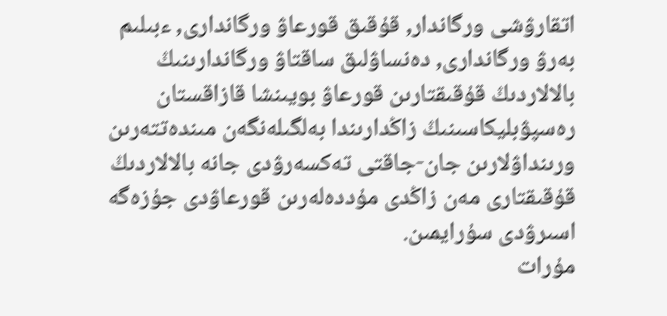اتقارۋشى ورگاندار, قۇقىق قورعاۋ ورگاندارى, ءبىلىم بەرۋ ورگاندارى, دەنساۋلىق ساقتاۋ ورگاندارىنىڭ بالالاردىڭ قۇقىقتارىن قورعاۋ بويىنشا قازاقستان رەسپۋبليكاسىنىڭ زاڭدارىندا بەلگىلەنگەن مىندەتتەرىن ورىنداۋلارىن جان-جاقتى تەكسەرۋدى جانە بالالاردىڭ قۇقىقتارى مەن زاڭدى مۇددەلەرىن قورعاۋدى جۇزەگە اسىرۋدى سۇرايمىن.
مۇرات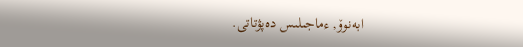ابەنوۆ, ءماجىلىس دەپۋتاتى.